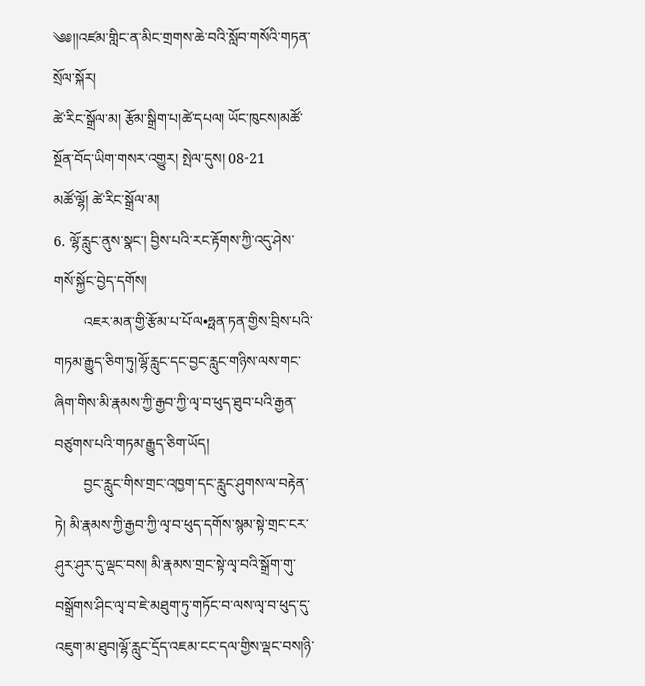༄༅།།འཛམ་གླིང་ན་མིང་གྲགས་ཆེ་བའི་སློབ་གསོའི་གཏན་སྲོལ་སྐོར།
ཚེ་རིང་སྒྲོལ་མ། རྩོམ་སྒྲིག་པ།ཚེ་དཔལ། ཡོང་ཁུངས།མཚོ་སྔོན་བོད་ཡིག་གསར་འགྱུར། སྤེལ་དུས། 08-21
མཚོ་ལྷོ། ཚེ་རིང་སྒྲོལ་མ།
6. ལྷོ་རླུང་ནུས་སྣང་། བྱིས་པའི་རང་རྟོགས་ཀྱི་འདུ་ཤེས་གསོ་སྐྱོང་བྱེད་དགོས།
        འཇར་མན་གྱི་རྩོམ་པ་པོ་ལ•ཧྥན་ཏན་གྱིས་བྲིས་པའི་གཏམ་རྒྱུད་ཅིག་ཏུ།ལྷོ་རླུང་དང་བྱང་རླུང་གཉིས་ལས་གང་ཞིག་གིས་མི་རྣམས་ཀྱི་རྒྱབ་ཀྱི་ལྭ་བ་ཕུད་ཐུབ་པའི་རྒྱན་བཙུགས་པའི་གཏམ་རྒྱུད་ཅིག་ཡོད།
        བྱང་རླུང་གིས་གྲང་འཁྱག་དང་རླུང་ཤུགས་ལ་བརྟེན་ཏེ། མི་རྣམས་ཀྱི་རྒྱབ་ཀྱི་ལྭ་བ་ཕུད་དགོས་སྙམ་སྟེ་གྲང་ངར་ཤུར་ཤུར་དུ་ལྡང་བས། མི་རྣམས་གྲང་སྟེ་ལྭ་བའི་སྒྲོག་གུ་བསྒྲོགས་ཤིང་ལྭ་བ་ཇེ་མཐུག་ཏུ་གཏོང་བ་ལས་ལྭ་བ་ཕུད་དུ་འཇུག་མ་ཐུབ།ལྷོ་རླུང་དྲོད་འཇམ་ངང་དལ་གྱིས་ལྡང་བས།ཉི་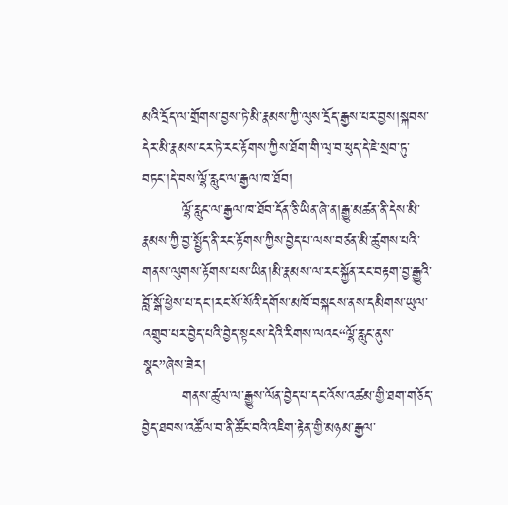མའི་དྲོད་ལ་གྲོགས་བྱས་ཏེ་མི་རྣམས་ཀྱི་ལུས་དྲོད་རྒྱས་པར་བྱས།སྐབས་དེར་མི་རྣམས་ངར་ཏེ་རང་རྟོགས་ཀྱིས་ཐོག་གི་ལྭ་བ་ཕུད་དེ་ཇེ་སྲབ་ཏུ་བཏང་།དེ་བས་ལྷོ་རླུང་ལ་རྒྱལ་ཁ་ཐོབ།
        ལྷོ་རླུང་ལ་རྒྱལ་ཁ་ཐོབ་དོན་ཅི་ཡིན་ཞེ་ན།རྒྱུ་མཚན་ནི་དེས་མི་རྣམས་ཀྱི་བྱ་སྤྱོད་ནི་རང་རྟོགས་ཀྱིས་བྱེད་པ་ལས་བཙན་མི་ཚུགས་པའི་གནས་ལུགས་རྟོགས་པས་ཡིན།མི་རྣམས་ལ་རང་སྐྱོན་རང་བརྟག་བྱ་རྒྱུའི་བློ་སྒོ་ཕྱེས་པ་དང་།རང་སོ་སོའི་དགོས་མཁོ་བསྐངས་ནས་དམིགས་ཡུལ་འགྲུབ་པར་བྱེད་པའི་བྱེད་སྟངས་དེའི་རིགས་ལའང“ལྷོ་རླུང་ནུས་སྣང”ཞེས་ཟེར།
        གནས་ཚུལ་ལ་རྒྱུས་ལོན་བྱེད་པ་དང་འོས་འཚམ་གྱི་ཐག་གཅོད་བྱེད་ཐབས་འཚོལ་བ་ནི་ཚོང་བའི་འཇིག་རྟེན་གྱི་མཉམ་རྒྱལ་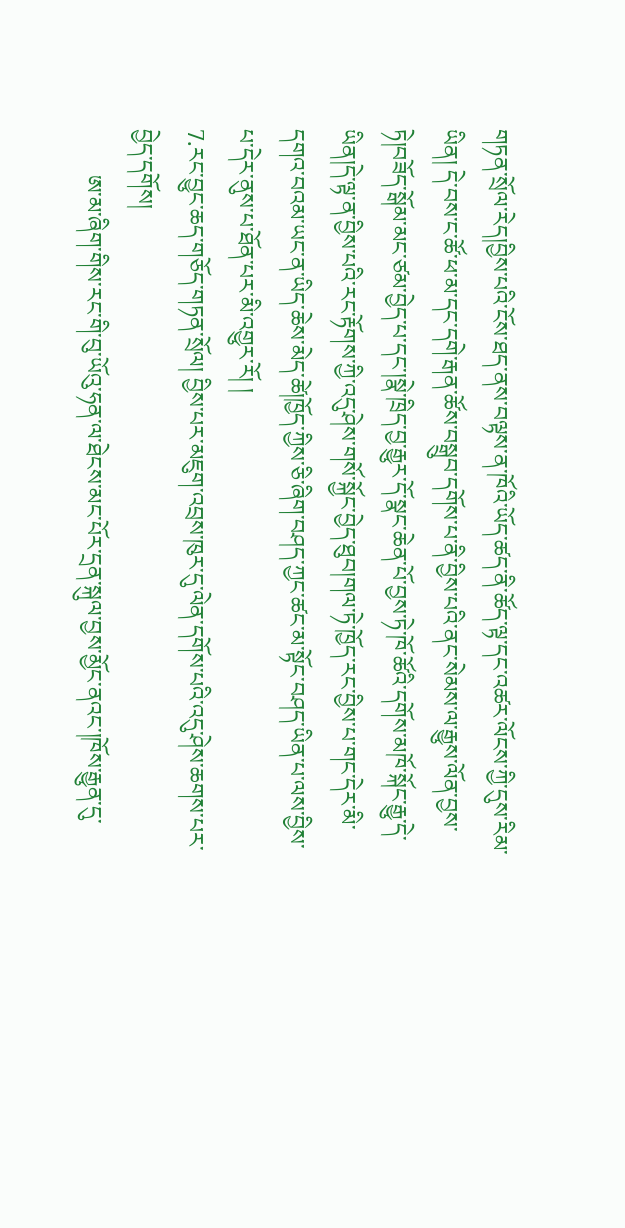གཏན་སྲོལ་རེད།བྱིས་པའི་ངོས་ཐད་ནས་བལྟས་ན་ཁོའི་ཡོད་ཚད་ནི་ཚོད་ལྟ་དང་འཚར་ལོངས་ཀྱི་དུས་རིམ་ཡིན། དེ་བས་ང་ཚོ་ཕ་མ་དང་དགེ་རྒན་ཚོས་བསྒྲུབ་དགོས་པ་ནི་བྱིས་པའི་ནང་སེམས་ལ་རྒྱུས་ལོན་བྱས་ཏེ།བཟོད་སྒོམ་མང་ཙམ་བྱེད་པ་དང་།སྣེ་ཁྲིད་བྱ་རྒྱུར་དོ་སྣང་ཆེན་པོ་བྱས་ཏེ་ཁོ་ཚོའི་དགོས་མཁོ་སྐོང་རྒྱུ་དེ་ཡིན།དེ་ལྟ་ན་བྱིས་པའི་རང་རྟོགས་ཀྱི་འདུ་ཤེས་གསོ་སྐྱོང་བྱེད་ཐུབ།གལ་ཏེ་ཁྱོད་རང་བྱིས་པ་གང་དེར་མི་དགའ་བའམ་ཡང་ན་ཡིད་ཆེས་མེད་ཚེ།ཁྱོད་ཀྱིས་ཅི་ཞིག་བཤད་ཀྱང་ཚང་མ་སྟོང་བཤད་ཡིན་པ་ལས་བྱིས་པ་དེར་ནུས་པ་ཐོན་པར་མི་འགྱུར་རོ། །
7.རང་བྱུང་ཆད་གཅོད་གཏན་སྲོལ། བྱིས་པར་མཇུག་འབྲས་ཁུར་དུ་ལེན་དགོས་པའི་འདུ་ཤེས་ཆགས་པར་བྱེད་དགོས།
        ཨ་མ་ཞིག་གིས་རང་གི་བུ་ཡོའུ་ཧན་ལ་ཐེངས་མང་པོར་དྲན་སྐུལ་བྱས་མྱོང་ནའང་།ཁོས་རྒྱུན་དུ་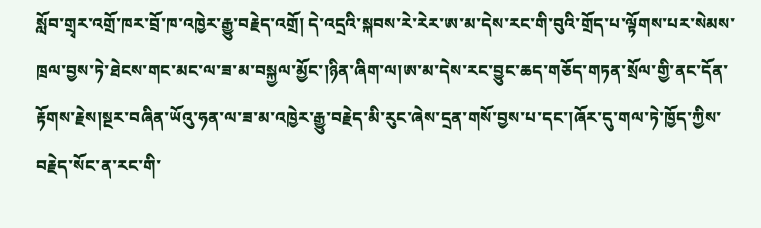སློབ་གྲྭར་འགྲོ་ཁར་བྲོ་ཁ་འཁྱེར་རྒྱུ་བརྗེད་འགྲོ། དེ་འདྲའི་སྐབས་རེ་རེར་ཨ་མ་དེས་རང་གི་བུའི་གྲོད་པ་ལྟོགས་པར་སེམས་ཁྲལ་བྱས་ཏེ་ཐེངས་གང་མང་ལ་ཟ་མ་བསྐྱལ་མྱོང་།ཉིན་ཞིག་ལ།ཨ་མ་དེས་རང་བྱུང་ཆད་གཅོད་གཏན་སྲོལ་གྱི་ནང་དོན་རྟོགས་རྗེས།སྔར་བཞིན་ཡོའུ་ཧན་ལ་ཟ་མ་འཁྱེར་རྒྱུ་བརྗེད་མི་རུང་ཞེས་དྲན་གསོ་བྱས་པ་དང་།ཞོར་དུ་གལ་ཏེ་ཁྱོད་ཀྱིས་བརྗེད་སོང་ན་རང་གི་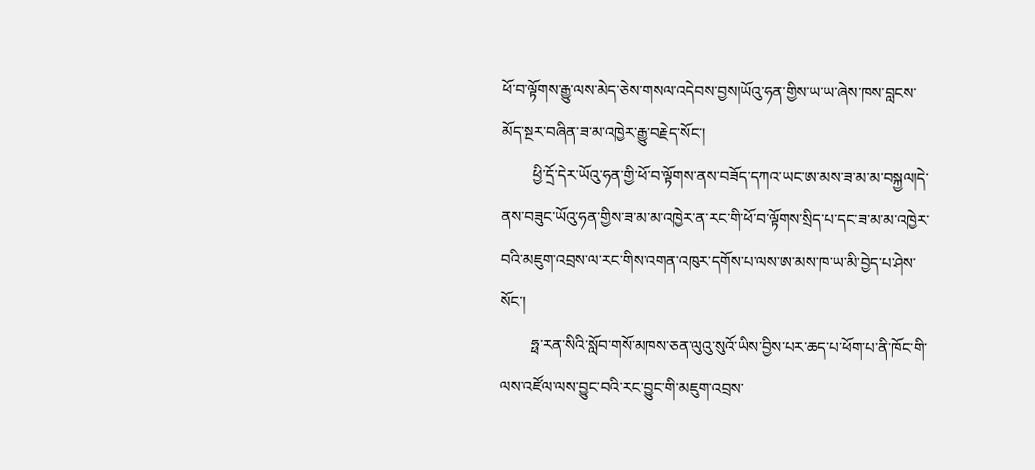ཕོ་བ་ལྟོགས་རྒྱུ་ལས་མེད་ཅེས་གསལ་འདེབས་བྱས།ཡོའུ་ཧན་གྱིས་ཡ་ཡ་ཞེས་ཁས་བླངས་མོད་སྔར་བཞིན་ཟ་མ་འཁྱེར་རྒྱུ་བརྗེད་སོང་།
        ཕྱི་དྲོ་དེར་ཡོའུ་ཧན་གྱི་ཕོ་བ་ལྟོགས་ནས་བཟོད་དཀའ་ཡང་ཨ་མས་ཟ་མ་མ་བསྐྱལ།དེ་ནས་བཟུང་ཡོའུ་ཧན་གྱིས་ཟ་མ་མ་འཁྱེར་ན་རང་གི་ཕོ་བ་ལྟོགས་སྲིད་པ་དང་ཟ་མ་མ་འཁྱེར་བའི་མཇུག་འབྲས་ལ་རང་གིས་འགན་འཁུར་དགོས་པ་ལས་ཨ་མས་ཁ་ཡ་མི་བྱེད་པ་ཤེས་སོང་།
        ཧྥ་རན་སིའི་སློབ་གསོ་མཁས་ཅན་ལུའུ་སུའོ་ཡིས་བྱིས་པར་ཆད་པ་ཕོག་པ་ནི་ཁོང་གི་ལས་འཛོལ་ལས་བྱུང་བའི་རང་བྱུང་གི་མཇུག་འབྲས་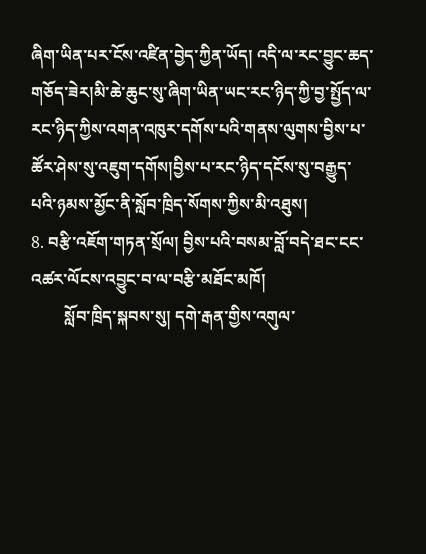ཞིག་ཡིན་པར་ངོས་འཛིན་བྱེད་ཀྱིན་ཡོད། འདི་ལ་རང་བྱུང་ཆད་གཅོད་ཟེར།མི་ཆེ་ཆུང་སུ་ཞིག་ཡིན་ཡང་རང་ཉིད་ཀྱི་བྱ་སྤྱོད་ལ་རང་ཉིད་ཀྱིས་འགན་འཁུར་དགོས་པའི་གནས་ལུགས་བྱིས་པ་ཚོར་ཤེས་སུ་འཇུག་དགོས།བྱིས་པ་རང་ཉིད་དངོས་སུ་བརྒྱུད་པའི་ཉམས་མྱོང་ནི་སློབ་ཁྲིད་སོགས་ཀྱིས་མི་འཐུས།
8. བརྩི་འཇོག་གཏན་སྲོལ། བྱིས་པའི་བསམ་བློ་བདེ་ཐང་ངང་འཚར་ལོངས་འབྱུང་བ་ལ་བརྩི་མཐོང་མཁོ།
        སློབ་ཁྲིད་སྐབས་སུ། དགེ་རྒན་གྱིས་འགུལ་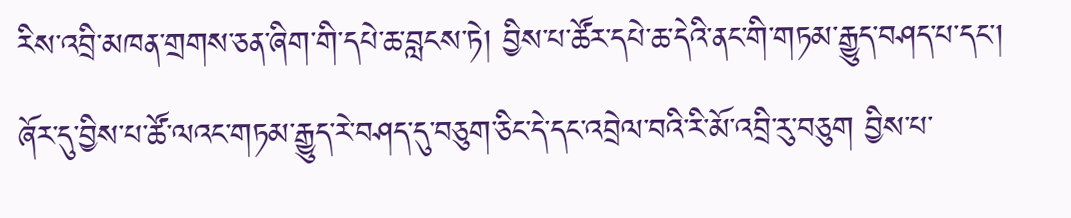རིས་འབྲི་མཁན་གྲགས་ཅན་ཞིག་གི་དཔེ་ཆ་བླངས་ཏེ། བྱིས་པ་ཚོར་དཔེ་ཆ་དེའི་ནང་གི་གཏམ་རྒྱུད་བཤད་པ་དང་། ཞོར་དུ་བྱིས་པ་ཚོ་ལའང་གཏམ་རྒྱུད་རེ་བཤད་དུ་བཅུག་ཅིང་དེ་དང་འབྲེལ་བའི་རི་མོ་འབྲི་རུ་བཅུག བྱིས་པ་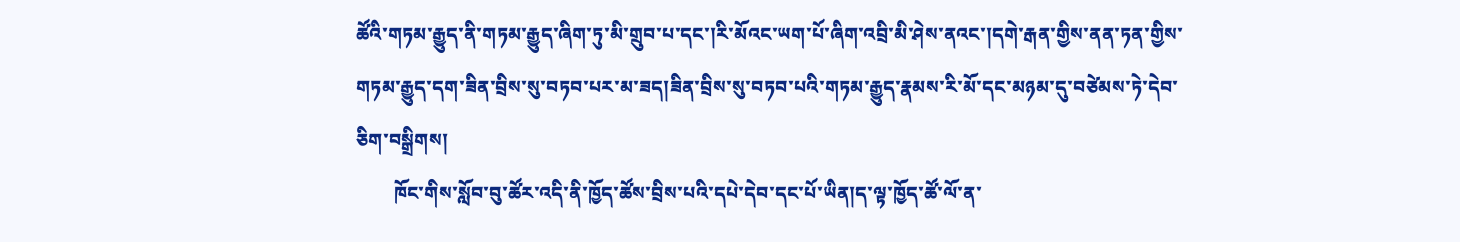ཚོའི་གཏམ་རྒྱུད་ནི་གཏམ་རྒྱུད་ཞིག་ཏུ་མི་གྲུབ་པ་དང་།རི་མོའང་ཡག་པོ་ཞིག་འབྲི་མི་ཤེས་ནའང་།དགེ་རྒན་གྱིས་ནན་ཏན་གྱིས་གཏམ་རྒྱུད་དག་ཟིན་བྲིས་སུ་བཏབ་པར་མ་ཟད།ཟིན་བྲིས་སུ་བཏབ་པའི་གཏམ་རྒྱུད་རྣམས་རི་མོ་དང་མཉམ་དུ་བཙེམས་ཏེ་དེབ་ཅིག་བསྒྲིགས།
        ཁོང་གིས་སློབ་བུ་ཚོར་འདི་ནི་ཁྱོད་ཚོས་བྲིས་པའི་དཔེ་དེབ་དང་པོ་ཡིན།ད་ལྟ་ཁྱོད་ཚོ་ལོ་ན་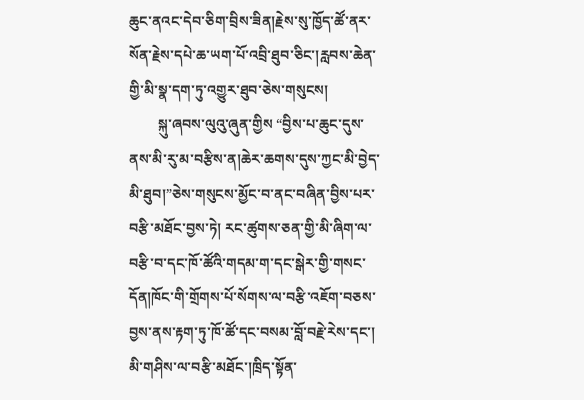ཆུང་ནའང་དེབ་ཅིག་བྲིས་ཟིན།རྗེས་སུ་ཁྱོད་ཚོ་ནར་སོན་རྗེས་དཔེ་ཆ་ཡག་པོ་འབྲི་ཐུབ་ཅིང་།རླབས་ཆེན་གྱི་མི་སྣ་དག་ཏུ་འགྱུར་ཐུབ་ཅེས་གསུངས།
        སྐུ་ཞབས་ལུའུ་ཞུན་གྱིས “བྱིས་པ་ཆུང་དུས་ནས་མི་རུ་མ་བརྩིས་ན།ཆེར་ཆགས་དུས་ཀྱང་མི་བྱེད་མི་ཐུབ།”ཅེས་གསུངས་མྱོང་བ་ནང་བཞིན་བྱིས་པར་བརྩི་མཐོང་བྱས་ཏེ། རང་ཚུགས་ཅན་གྱི་མི་ཞིག་ལ་བརྩི་བ་དང་ཁོ་ཚོའི་གདམ་ག་དང་སྒེར་གྱི་གསང་དོན།ཁོང་གི་གྲོགས་པོ་སོགས་ལ་བརྩི་འཇོག་བཅས་བྱས་ནས་རྟག་ཏུ་ཁོ་ཚོ་དང་བསམ་བློ་བརྗེ་རེས་དང་། མི་གཤིས་ལ་བརྩི་མཐོང་།ཁྲིད་སྟོན་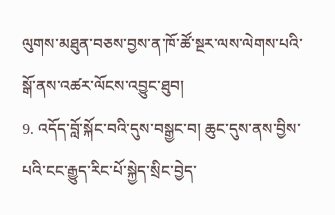ལུགས་མཐུན་བཅས་བྱས་ན་ཁོ་ཚོ་སྔར་ལས་ལེགས་པའི་སྒོ་ནས་འཚར་ལོངས་འབྱུང་ཐུབ།
9. འདོད་བློ་སྐོང་བའི་དུས་བསྒྱང་བ། ཆུང་དུས་ནས་བྱིས་པའི་ངང་རྒྱུད་རིང་པོ་སྐྱེད་སྲིང་བྱེད་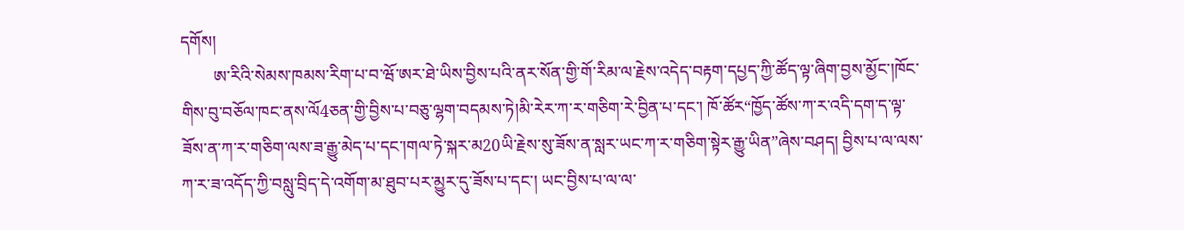དགོས།
        ཨ་རིའི་སེམས་ཁམས་རིག་པ་བ་ཝོ་ཨར་ཐེ་ཡིས་བྱིས་པའི་ནར་སོན་གྱི་གོ་རིམ་ལ་རྗེས་འདེད་བརྟག་དཔྱད་ཀྱི་ཚོད་ལྟ་ཞིག་བྱས་མྱོང་།ཁོང་གིས་བུ་བཅོལ་ཁང་ནས་ལོ4ཅན་གྱི་བྱིས་པ་བཅུ་ལྷག་བདམས་ཏེ།མི་རེར་ཀ་ར་གཅིག་རེ་བྱིན་པ་དང་། ཁོ་ཚོར“ཁྱོད་ཚོས་ཀ་ར་འདི་དག་ད་ལྟ་ཟོས་ན་ཀ་ར་གཅིག་ལས་ཟ་རྒྱུ་མེད་པ་དང་།གལ་ཏེ་སྐར་མ20ཡི་རྗེས་སུ་ཟོས་ན་སླར་ཡང་ཀ་ར་གཅིག་སྟེར་རྒྱུ་ཡིན”ཞེས་བཤད། བྱིས་པ་ལ་ལས་ཀ་ར་ཟ་འདོད་ཀྱི་བསླུ་བྲིད་དེ་འགོག་མ་ཐུབ་པར་མྱུར་དུ་ཟོས་པ་དང་། ཡང་བྱིས་པ་ལ་ལ་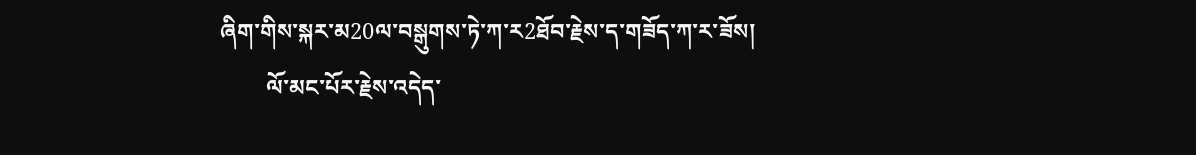ཞིག་གིས་སྐར་མ20ལ་བསྒུགས་ཏེ་ཀ་ར2ཐོབ་རྗེས་ད་གཟོད་ཀ་ར་ཟོས།
        ལོ་མང་པོར་རྗེས་འདེད་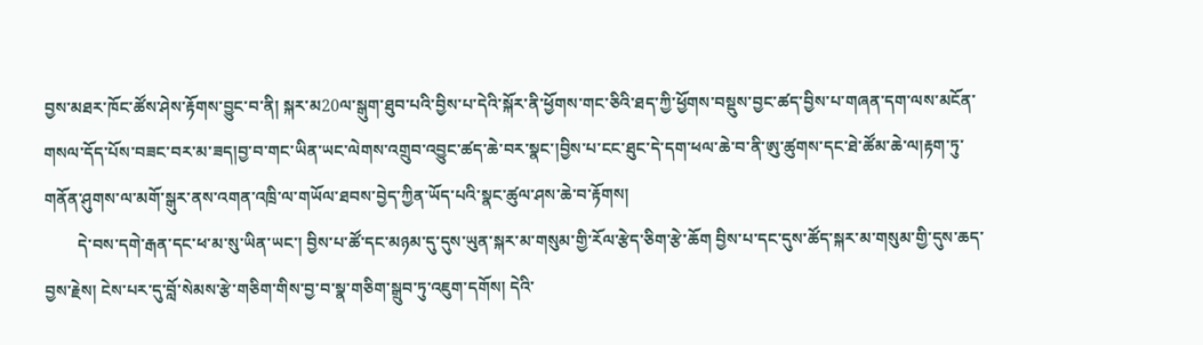བྱས་མཐར་ཁོང་ཚོས་ཤེས་རྟོགས་བྱུང་བ་ནི། སྐར་མ20ལ་སྒུག་ཐུབ་པའི་བྱིས་པ་དེའི་སྐོར་ནི་ཕྱོགས་གང་ཅིའི་ཐད་ཀྱི་ཕྱོགས་བསྡུས་བྱང་ཚད་བྱིས་པ་གཞན་དག་ལས་མངོན་གསལ་དོད་པོས་བཟང་བར་མ་ཟད།བྱ་བ་གང་ཡིན་ཡང་ལེགས་འགྲུབ་འབྱུང་ཚད་ཆེ་བར་སྣང་།བྱིས་པ་ངང་ཐུང་དེ་དག་ཕལ་ཆེ་བ་ནི་ཨུ་ཚུགས་དང་ཐེ་ཚོམ་ཆེ་ལ།རྟག་ཏུ་གནོན་ཤུགས་ལ་མགོ་སྒུར་ནས་འགན་འཁྲི་ལ་གཡོལ་ཐབས་བྱེད་ཀྱིན་ཡོད་པའི་སྣང་ཚུལ་ཤས་ཆེ་བ་རྟོགས།
        དེ་བས་དགེ་རྒན་དང་ཕ་མ་སུ་ཡིན་ཡང་། བྱིས་པ་ཚོ་དང་མཉམ་དུ་དུས་ཡུན་སྐར་མ་གསུམ་གྱི་རོལ་རྩེད་ཅིག་རྩེ་ཆོག བྱིས་པ་དང་དུས་ཚོད་སྐར་མ་གསུམ་གྱི་དུས་ཆད་བྱས་རྗེས། ངེས་པར་དུ་བློ་སེམས་རྩེ་གཅིག་གིས་བྱ་བ་སྣ་གཅིག་སྒྲུབ་ཏུ་འཇུག་དགོས། དེའི་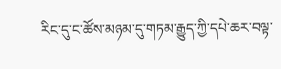རིང་དུ་ང་ཚོས་མཉམ་དུ་གཏམ་རྒྱུད་ཀྱི་དཔེ་ཆར་བལྟ་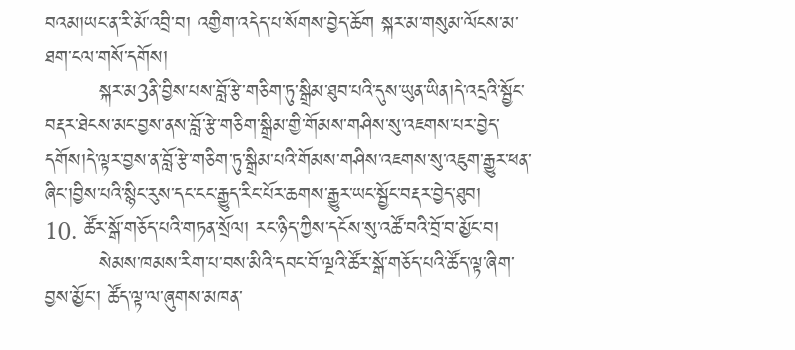བའམ།ཡང་ན་རི་མོ་འབྲི་བ། འགྱིག་འདེད་པ་སོགས་བྱེད་ཆོག སྐར་མ་གསུམ་ལོངས་མ་ཐག་ངལ་གསོ་དགོས།
        སྐར་མ3ནི་བྱིས་པས་བློ་རྩེ་གཅིག་ཏུ་སྒྲིམ་ཐུབ་པའི་དུས་ཡུན་ཡིན།དེ་འདྲའི་སྦྱོང་བརྡར་ཐེངས་མང་བྱས་ནས་བློ་རྩེ་གཅིག་སྒྲིམ་གྱི་གོམས་གཤིས་སུ་འཇགས་པར་བྱེད་དགོས།དེ་ལྟར་བྱས་ན་བློ་རྩེ་གཅིག་ཏུ་སྒྲིམ་པའི་གོམས་གཤིས་འཇགས་སུ་འཇུག་རྒྱུར་ཕན་ཞིང་།བྱིས་པའི་སྙིང་རུས་དང་ངང་རྒྱུད་རིང་པོར་ཆགས་རྒྱུར་ཡང་སྦྱོང་བརྡར་བྱེད་ཐུབ།
10. ཚོར་སྒོ་གཅོད་པའི་གཏན་སྲོལ། རང་ཉིད་ཀྱིས་དངོས་སུ་འཚོ་བའི་བྲོ་བ་མྱོང་བ།
        སེམས་ཁམས་རིག་པ་བས་མིའི་དབང་བོ་ལྔའི་ཚོར་སྒོ་གཅོད་པའི་ཚོད་ལྟ་ཞིག་བྱས་མྱོང་། ཚོད་ལྟ་ལ་ཞུགས་མཁན་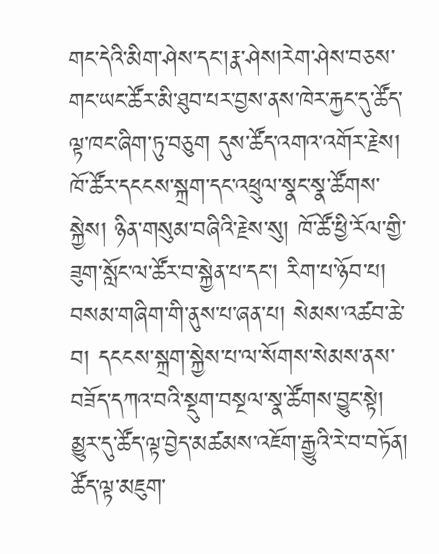གང་དེའི་མིག་ཤེས་དང་།རྣ་ཤེས།རེག་ཤེས་བཅས་གང་ཡང་ཚོར་མི་ཐུབ་པར་བྱས་ནས་ཁེར་རྐྱང་དུ་ཚོད་ལྟ་ཁང་ཞིག་ཏུ་བཅུག དུས་ཚོད་འགའ་འགོར་རྗེས། ཁོ་ཚོར་དངངས་སྐྲག་དང་འཕྲུལ་སྣང་སྣ་ཚོགས་སྐྱེས། ཉིན་གསུམ་བཞིའི་རྗེས་སུ། ཁོ་ཚོ་ཕྱི་རོལ་གྱི་ཟུག་སློང་ལ་ཚོར་བ་སྐྱེན་པ་དང་། རིག་པ་ཉོབ་པ། བསམ་གཞིག་གི་ནུས་པ་ཞན་པ། སེམས་འཚབ་ཆེ་བ། དངངས་སྐྲག་སྐྱེས་པ་ལ་སོགས་སེམས་ནས་བཟོད་དཀའ་བའི་སྡུག་བསྔལ་སྣ་ཚོགས་བྱུང་སྟེ། མྱུར་དུ་ཚོད་ལྟ་བྱེད་མཚམས་འཇོག་རྒྱུའི་རེ་བ་བཏོན། ཚོད་ལྟ་མཇུག་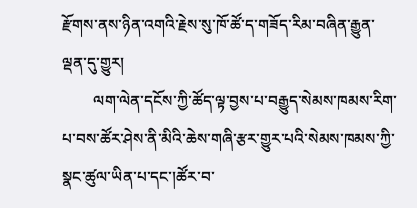རྫོགས་ནས་ཉིན་འགའི་རྗེས་སུ་ཁོ་ཚོ་ད་གཟོད་རིམ་བཞིན་རྒྱུན་ལྡན་དུ་གྱུར།
        ལག་ལེན་དངོས་ཀྱི་ཚོད་ལྟ་བྱས་པ་བརྒྱུད་སེམས་ཁམས་རིག་པ་བས་ཚོར་ཤེས་ནི་མིའི་ཆེས་གཞི་རྩར་གྱུར་པའི་སེམས་ཁམས་ཀྱི་སྣང་ཚུལ་ཡིན་པ་དང་།ཚོར་བ་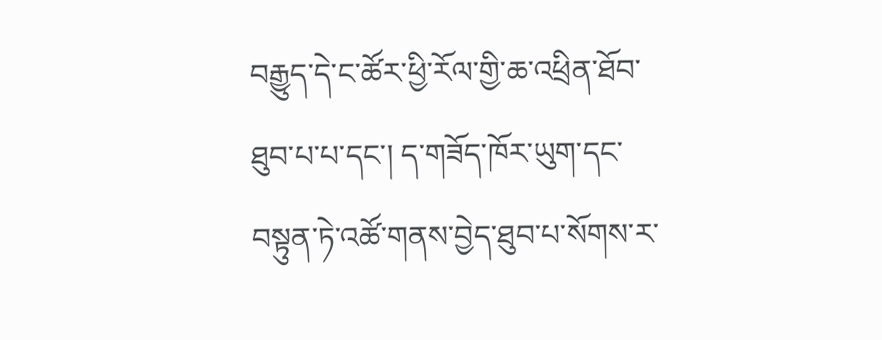བརྒྱུད་དེ་ང་ཚོར་ཕྱི་རོལ་གྱི་ཆ་འཕྲིན་ཐོབ་ཐུབ་པ་པ་དང་། ད་གཟོད་ཁོར་ཡུག་དང་བསྟུན་ཏེ་འཚོ་གནས་བྱེད་ཐུབ་པ་སོགས་ར་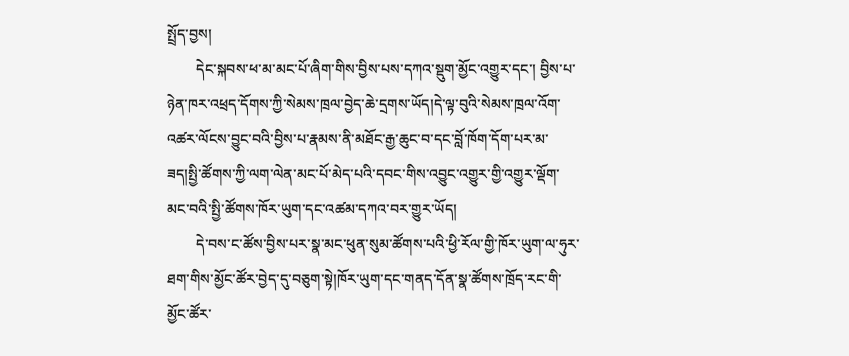སྤྲོད་བྱས།
        དེང་སྐབས་ཕ་མ་མང་པོ་ཞིག་གིས་བྱིས་པས་དཀའ་སྡུག་མྱོང་འགྱུར་དང་། བྱིས་པ་ཉེན་ཁར་འཕྲད་དོགས་ཀྱི་སེམས་ཁྲལ་བྱེད་ཆེ་དྲགས་ཡོད།དེ་ལྟ་བུའི་སེམས་ཁྲལ་འོག་འཚར་ལོངས་བྱུང་བའི་བྱིས་པ་རྣམས་ནི་མཐོང་རྒྱ་ཆུང་བ་དང་བློ་ཁོག་དོག་པར་མ་ཟད།སྤྱི་ཚོགས་ཀྱི་ལག་ལེན་མང་པོ་མེད་པའི་དབང་གིས་འབྱུང་འགྱུར་གྱི་འགྱུར་ལྡོག་མང་བའི་སྤྱི་ཚོགས་ཁོར་ཡུག་དང་འཚམ་དཀའ་བར་གྱུར་ཡོད།
        དེ་བས་ང་ཚོས་བྱིས་པར་སྣ་མང་ཕུན་སུམ་ཚོགས་པའི་ཕྱི་རོལ་གྱི་ཁོར་ཡུག་ལ་ཧུར་ཐག་གིས་མྱོང་ཚོར་བྱེད་དུ་བཅུག་སྟེ།ཁོར་ཡུག་དང་གནད་དོན་སྣ་ཚོགས་ཁྲོད་རང་གི་མྱོང་ཚོར་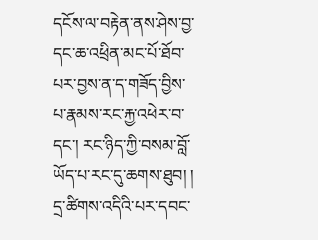དངོས་ལ་བརྟེན་ནས་ཤེས་བྱ་དང་ཆ་འཕྲིན་མང་པོ་ཐོབ་པར་བྱས་ན་ད་གཟོད་བྱིས་པ་རྣམས་རང་རྐྱ་འཕེར་བ་དང་། རང་ཉིད་ཀྱི་བསམ་བློ་ཡོད་པ་རང་དུ་ཆགས་ཐུབ། །
དྲ་ཚིགས་འདིའི་པར་དབང་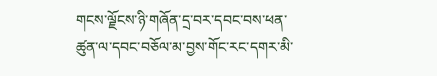གངས་ལྗོངས་ཉི་གཞོན་དྲ་བར་དབང་བས་ཕན་ཚུན་ལ་དབང་བཅོལ་མ་བྱས་གོང་རང་དགར་མི་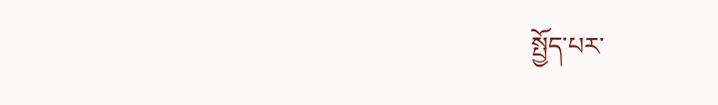སྤྱོད་པར་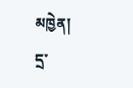མཁྱེན།
དྲ་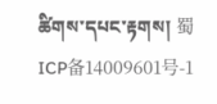ཚིགས་དཔང་རྟགས། 蜀ICP备14009601号-1